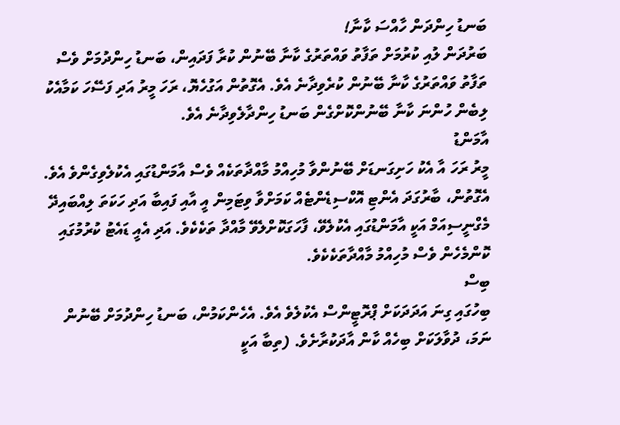ބަނޑު ހިންދަން ހާއްސަ ކާނާ!
ބަރުދަން ލުއި ކުރުމަށް ތަފާތު ވައްތަރުގެ ކާނާ ބޭނުން ކުރާ ފަދައިން، ބަނޑު ހިންދުމަށް ވެސް ތަފާތު ވައްތަރުގެ ކާނާ ބޭނުން ކުރެވިދާނެ އެވެ. އެގޮތުން އަގުހެޔޮ، ރަހަ މީރު އަދި ފަސޭހަ ކަމާއެކު ލިބެން ހުންނަ ކާނާ ބޭނުންކޮށްގެން ބަނޑު ހިންދާލެވިދާނެ އެވެ.
އާމަންޑު
މީރު ރަހަ އާ އެކު ހަށިގަނޑަށް ބޭނުންވާ މުހިއްމު މާއްދާތަކެއް ވެސް އާމަންޑުގައި އެކުލެވިގެންވެ އެވެ. އެގޮތުން، ބާރުގަދަ އެންޓި އޮކްސިޑެންޓެއް ކަމަށްވާ ވިޓަމިން އީ އާއި ފައިބާ އަދި ހަކަތަ ލިއްބައިދޭ މެގްނީސިއަމް އަކީ އާމަންޑުގައި އެކުލެވޭ، ފާހަގަކޮށްލެވޭ މާއްދާ ތަކެކެވެ. އަދި އެއީ ޑައެޓު ކުރުމުގައި ކޮންމެހެން ވެސް މުހިއްމު މާއްދާތަކެކެވެ.
ބިސް
ބިހުގައި ގިނަ އަދަދަކަށް ޕްރޮޓީންސް އެކުލެވެ އެވެ. އެހެންކަމުން، ބަނޑު ހިންދުމަށް ބޭނުން ނަމަ، ދުވާލަކަށް ބިހެއް ކާން އާދަކުރާށެވެ. (ތިބާ އަކީ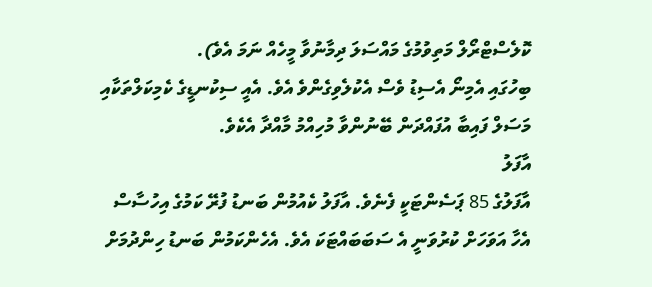ކޮލެސްޓްރޯލް މަތިވުމުގެ މައްސަލަ ދިމާނުވާ މީހެއް ނަމަ އެވެ).
ބިހުގައި އެމިނޯ އެސިޑު ވެސް އެކުލެވިގެންވެ އެވެ. އެއީ ސިކުނޑީގެ ކެމިކަލްތަކާއި މަސަލް ފައިބާ އުފައްދަން ބޭނުންވާ މުހިއްމު މާއްދާ އެކެވެ.
އާފަލު
އާފަލުގެ 85 ޕަސެންޓަކީ ފެނެވެ. އާފަލު ކެއުމުން ބަނޑު ފުރޭ ކަމުގެ އިހުސާސް އެހާ އަވަހަށް ކުރުވަނީ އެ ސަބަބައްޓަކަ އެވެ. އެހެންކަމުން ބަނޑު ހިންދުމަށް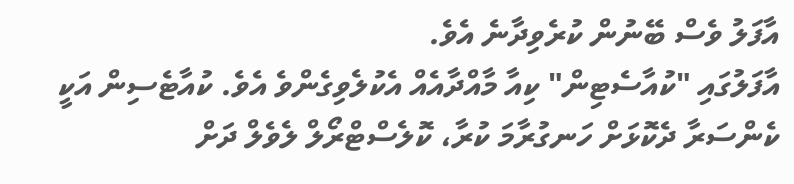އާފަލު ވެސް ބޭނުން ކުރެވިދާނެ އެވެ.
އާފަލުގައި "ކުއާސެޓިން" ކިއާ މާއްދާއެއް އެކުލެވިގެންވެ އެވެ. ކުއާޓެސިން އަކީ ކެންސަރާ ދެކޮޅަށް ހަނގުރާމަ ކުރާ، ކޮލެސްޓްރޯލް ލެވެލް ދަށް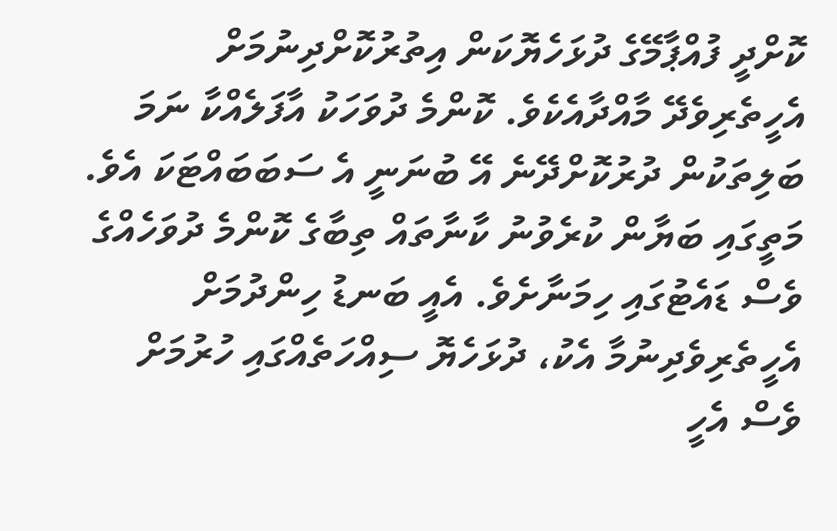ކޮށްދީ ފުއްޕާމޭގެ ދުޅަހެޔޮކަން އިތުރުކޮށްދިނުމަށް އެހީތެރިވެދޭ މާއްދާއެކެވެ. ކޮންމެ ދުވަހަކު އާފަލެއްކާ ނަމަ ބަލިތަކުން ދުރުކޮށްދޭނެ އޭ ބުނަނީ އެ ސަބަބައްޓަކަ އެވެ.
މަތީގައި ބަޔާން ކުރެވުނު ކާނާތައް ތިބާގެ ކޮންމެ ދުވަހެއްގެ ވެސް ޑައެޓުގައި ހިމަނާށެވެ. އެއީ ބަނޑު ހިންދުމަށް އެހީތެރިވެދިނުމާ އެކު، ދުޅަހެޔޮ ސިއްހަތެއްގައި ހުރުމަށް ވެސް އެހީ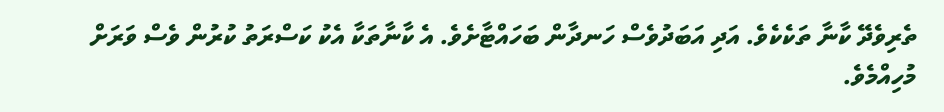ތެރިވެދޭ ކާނާ ތަކެކެވެ. އަދި އަބަދުވެސް ހަނދާން ބަހައްޓާށެވެ. އެ ކާނާތަކާ އެކު ކަސްރަތު ކުރުން ވެސް ވަރަށް މުހިއްމެވެ.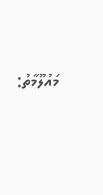މައުލޫމާތު: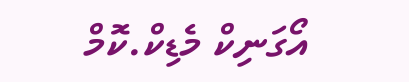އޯގަނިކް މެޑިކް.ކޮމް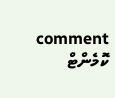comment ކޮމެންޓް